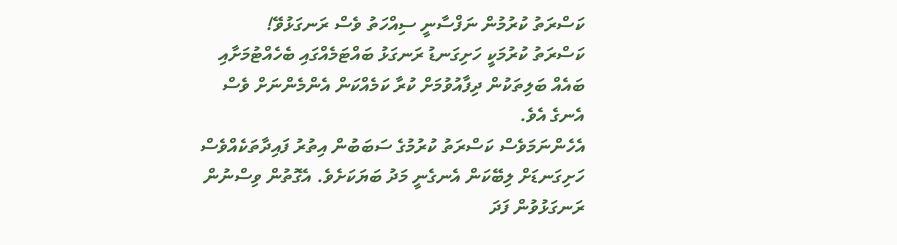ކަސްރަތު ކުރުމުން ނަފްސާނީ ސިއްހަތު ވެސް ރަނގަޅުވޭ!
ކަސްރަތު ކުރުމަކީ ހަށިގަނޑު ރަނގަޅު ބައްޓަމެއްގައި ބެހެއްޓުމަށާއި ބައެއް ބަލިތަކުން ދިފާއުވުމަށް ކުރާ ކަމެއްކަން އެންމެންނަށް ވެސް އެނގެ އެވެ.
އެހެންނަމަވެސް ކަސްރަތު ކުރުމުގެ ސަބަބުން އިތުރު ފައިދާތަކެއްވެސް ހަށިގަނޑަށް ލިބޭކަން އެނގެނީ މަދު ބަޔަކަށެވެ. އެގޮތުން ވިސްނުން ރަނގަޅުވުން ފަދަ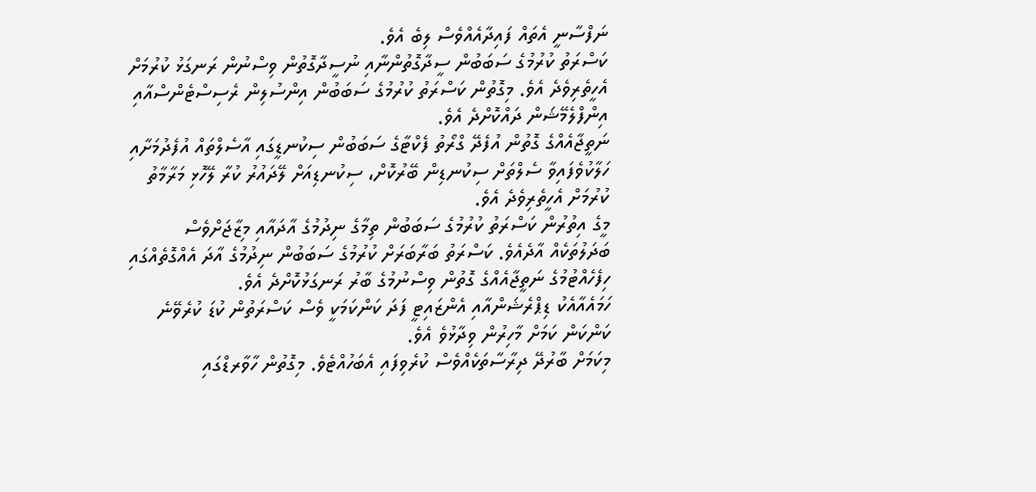ނަފްސާނީ އެތައް ފައިދާއެއްވެސް ލިބެ އެވެ.
ކަސްރަތު ކުރުމުގެ ސަބަބުން ސީދާގޮތުންނާއި ނުސީދާގޮތުން ވިސްނުން ރަނގަޅު ކުރުމަށް އެހީތެރިވެދެ އެވެ. މިގޮތުން ކަސްރަތު ކުރުމުގެ ސަބަބުން އިންސުލިން ރެސިސްޓެންސްއާއި އިންފްލެމޭޝަން ދައްކޮށްދެ އެވެ.
ނަތީޖާއެއްގެ ގޮތުން އުފެދޭ ގްރޯތު ފެކްޓާގެ ސަބަބުން ސިކުނޑީގައި އާސެލްތައް އުފެދުމަށާއި ހަލާކުވެފައިވާ ސެލްތަށް ސިކުނޑިން ބޭރުކޮށް، ސިކުނޑިއަށް ލޭދައުރު ކުރާ ލޭހޮޅި މަރާމާތު ކުރުމަށް އެހީތެރިވެދެ އެވެ.
މީގެ އިތުރުން ކަސްރަތު ކުރުމުގެ ސަބަބުން ތިމާގެ ނިދުމުގެ އާދައާއި މިޒާޖަށްވެސް ބަދަލުތަކެއް އާދެއެވެ. ކަސްރަތު ބަރާބަރަށް ކުރުމުގެ ސަބަބުން ނިދުމުގެ އާދަ އެއްގޮތެއްގައި ހިފެހެއްޓުމުގެ ނަތީޖާއެއްގެ ގޮތުން ވިސްނުމުގެ ބާރު ރަނގަޅުކޮށްދެ އެވެ.
ހަމައެއާއެކު ޑިޕްރެޝަންއާއި އެންޒައިޓީ ފަދަ ކަންކަމަކީ ވެސް ކަސްރަތުން ކުޑަ ކުރެވޭނެ ކަންކަން ކަމަށް މާހިރުން ވިދާޅުވެ އެވެ.
މިކަމަށް ބާރުދޭ ދިރާސާތަކެއްވެސް ކުރެވިފައި އެބަހުއްޓެވެ. މިގޮތުން ހާވާރޑްގައި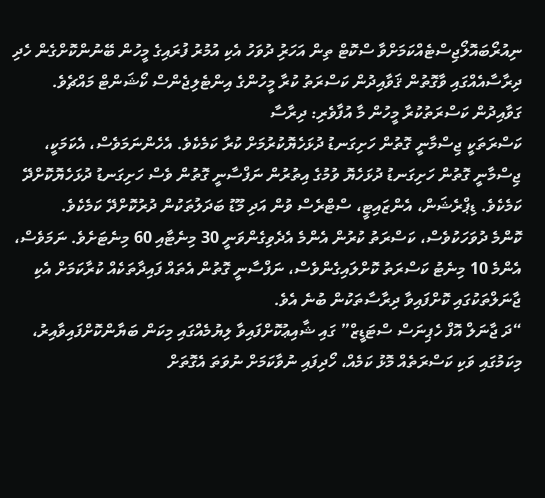ނިއުރޯބައޮލޯޖިސްޓެއްކަމަށްވާ ސްކޮޓް ތިން އަހަރުި ދުވަހު އެކި އުމުރު ފުރައިގެ މީހުން ބޭނުންކޮށްގެން ހެދި ދިރާސާއެއްގައި ވާގޮތުން ޤަވާއިދުން ކަސްރަތު ކުރާ މީހުންގެ އިންޓެލިޖެންސް ކޯޝަންޓް މައްޗެވެ.
ގަވާއިދުން ކަސްރަތުކުރާ މީހުން މާ އުފާވެރި: ދިރާސާ
ކަސްރަތަކީ ޖިސްމާނީ ގޮތުން ހަށިގަނޑު ދުޅަހެޔޮކުރުމަށް ކުރާ ކަމެކެވެ. އެހެންނަމަވެސް، އެކަމަކީ، ޖިސްމާނީ ގޮތުން ހަށިގަނޑު ދުޅަހެޔޮ ވުމުގެ އިތުރުން ނަފްސާނީ ގޮތުން ވެސް ހަށިގަނޑު ދުޅަހެޔޮކޮށްދޭ ކަމެކެވެ. ޑިޕްރެޝަން، އެންޒައިޓީ، ސްޓްރެސް ވުން އަދި މޫޑު ބަދަލުތަކުން ދުރުކޮށްދޭ ކަމެކެވެ.
ކޮންމެ ދުވަހަކުވެސް، ކަސްރަތު ކުރުން އެންމެ އެދެވިގެންވަނީ 30 މިނެޓާއި 60 މިނެޓަށެވެ. ނަމަވެސް، އެންމެ 10 މިނެޓު ކަސްރަތު ކޮށްލައިގެންވެސް، ނަފްސާނީ ގޮތުން އެތައް ފައިދާތަކެއް ކުރާކަމަށް އެކި ޖާނަލްތަކުގައި ކޮށްފައިވާ ދިރާސާތަކުން ބުނެ އެވެ.
“ދަ ޖާނަލް އޮފް ހެޕިނަސް ސްޓަޑީޒް” ގައި ޝާއިޢުކޮށްފައިވާ ލިޔުމެއްގައި މިކަން ބަޔާންކޮށްފައިވާއިރު، މިކަމުގައި ވަކި ކަސްރަތެއް މޮޅު ކަމެއް، ހޯދިފައި ނުވާކަމަށް ނުވަތަ އެގޮތަށް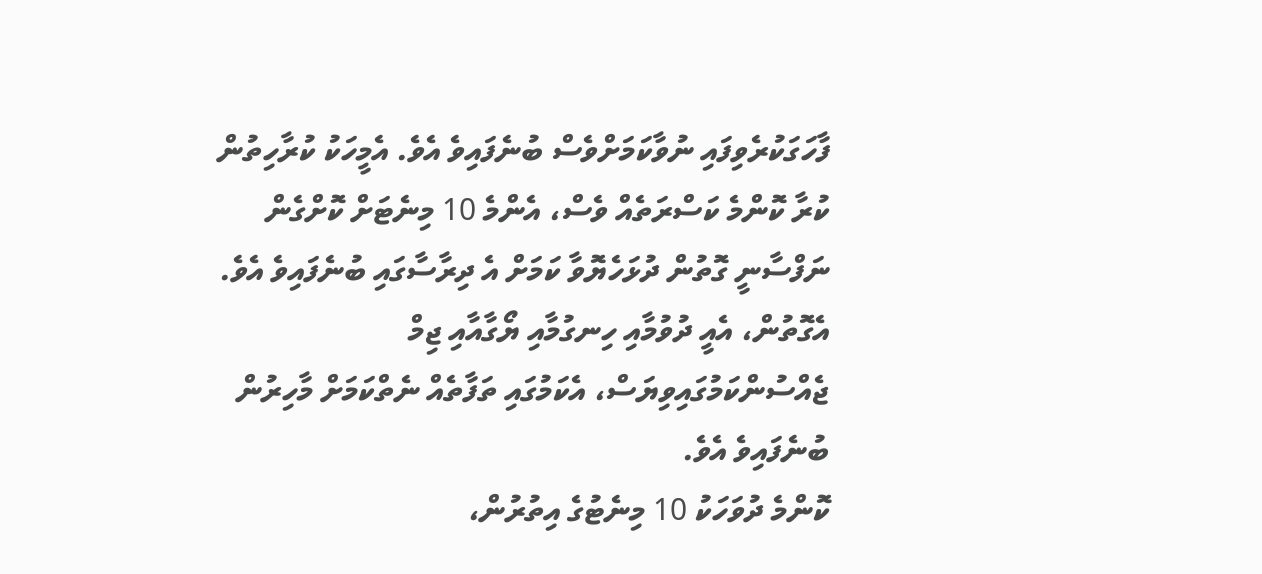ފާހަގަކުރެވިފައި ނުވާކަމަށްވެސް ބުނެފައިވެ އެވެ. އެމީހަކު ކުރާހިތުން ކުރާ ކޮންމެ ކަސްރަތެއް ވެސް، އެންމެ 10 މިނެޓަށް ކޮށްގެން ނަފްސާނީ ގޮތުން ދުޅަހެޔޮވާ ކަމަށް އެ ދިރާސާގައި ބުނެފައިވެ އެވެ.
އެގޮތުން، އެއީ ދުވުމާއި ހިނގުމާއި ޔޯގާއާއި ޖިމް ޖެއްސުންކަމުގައިވިޔަސް، އެކަމުގައި ތަފާތެއް ނެތްކަމަށް މާހިރުން ބުނެފައިވެ އެވެ.
ކޮންމެ ދުވަހަކު 10 މިނެޓުގެ އިތުރުން،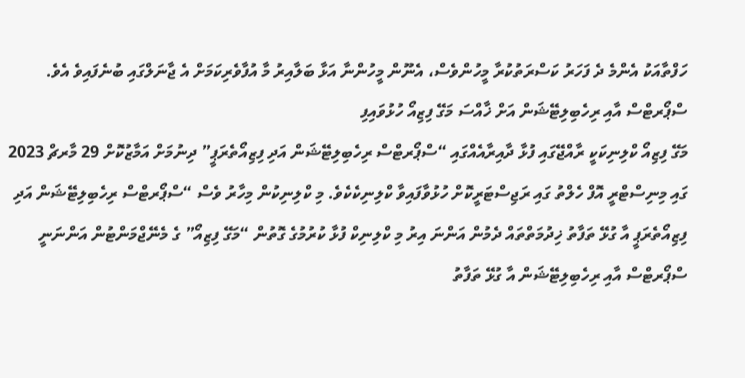ހަފްތާއަކު އެންމެ ދެ ފަހަރު ކަސްރަތުކުރާ މީހުންވެސް، އެނޫން މީހުންނާ އަޅާ ބަލާއިރު މާ އުފާވެރިކަމަށް އެ ޖާނަލްގައި ބުނެފައިވެ އެވެ.
ސްޕޯރޓްސް އާއި ރިހެބިލިޓޭޝަން އަށް ޚާއްސަ މަގޭ ފިޒިއޯ ހުޅުވައިފި
މަގޭ ފިޒިއޯ ކްލިނިކަކީ ރާއްޖޭގައި ފުޅާ ދާއިރާއެއްގައި “ސްޕޯރޓްސް ރިހެބިލިޓޭޝަން އަދި ފިޒިއޯތެރަޕީ” ދިނުމަށް އަމާޒުކޮށް 29 މާރޗް 2023 ގައި މިނިސްޓްރީ އޮފް ހެލްތު ގައި ރަޖިސްޓަރީކޮށް ހުޅުވާފައިވާ ކްލިނިކެކެވެ. މި ކްލިނިކުން މިހާރު ވެސް “ސްޕޯރޓްސް ރިހެބިލިޓޭޝަން އަދި ފިޒިއޯތެރަޕީ އާ ގުޅޭ ތަފާތު ޚިދުމަތްތައް ދެމުން އަންނަ އިރު މި ކްލިނިކް ފުޅާ ކުރުމުގެ ގޮތުން “މަގޭ ފިޒިއޯ” ގެ މެނޭޖްމަންޓުން އަންނަނީ ސްޕޯރޓްސް އާއި ރިހެބިލިޓޭޝަން އާ ގުޅޭ ތަފާތު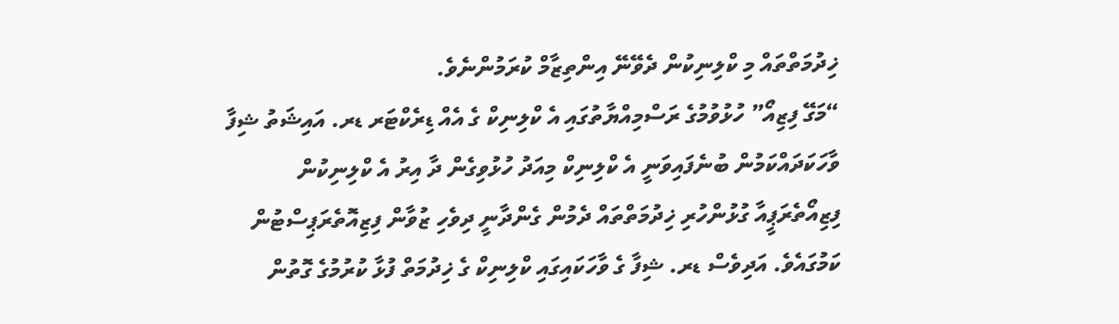ޚިދުމަތްތައް މި ކްލިނިކުން ދެވޭނޭ އިންތިޒާމް ކުރަމުންނެވެ.
“މަގޭ ފިޒިއޯ” ހުޅުވުމުގެ ރަސްމިއްޔާތުގައި އެ ކްލިނިކް ގެ އެއް ޑިރެކްޓަރ ޑރ. އައިޝަތު ޝިފާ ވާހަކަދައްކަމުން ބުނެފައިވަނީ އެ ކްލިނިކް މިއަދު ހުޅުވިގެން ދާ އިރު އެ ކްލިނިކުން ފިޒިއޯތެރަޕީއާ ގުޅުންހުރި ޚިދުމަތްތައް ދެމުން ގެންދާނީ ދިވެހި ޒުވާން ފިޒިއޮތެރަޕިސްޓުން ކަމުގައެވެ. އަދިވެސް ޑރ. ޝިފާ ގެ ވާހަކައިގައި ކްލިނިކް ގެ ޚިދުމަތް ފުޅާ ކުރުމުގެ ގޮތުން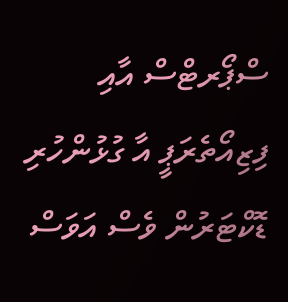ސްޕޯރޓްސް އާއި ފިޒިއޯތެރަޕީ އާ ގުޅުންހުރި ޑޮކްޓަރުން ވެސް އަވަސް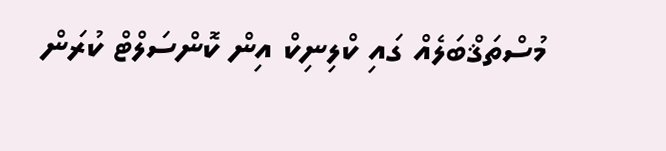މުސްތަޤްބަލެއް ގައި ކްލިނިކް އިން ކޮންސަލްޓް ކުރަން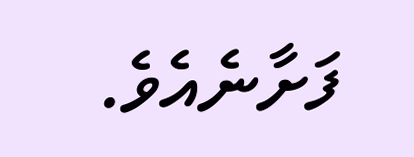ފަށާނެއެވެ.